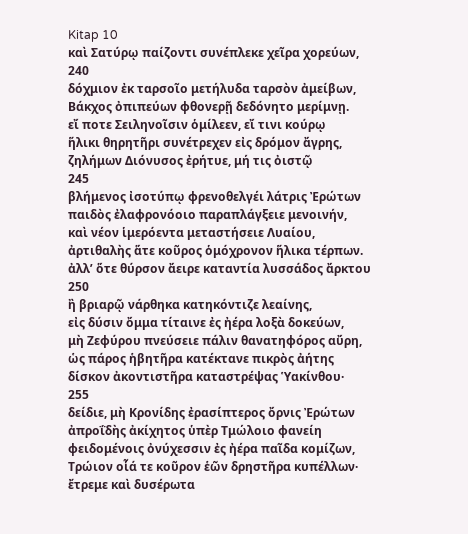Kitap 10
καὶ Σατύρῳ παίζοντι συνέπλεκε χεῖρα χορεύων,
240
δόχμιον ἐκ ταρσοῖο μετήλυδα ταρσὸν ἀμείβων,
Βάκχος ὀπιπεύων φθονερῇ δεδόνητο μερίμνῃ.
εἴ ποτε Σειληνοῖσιν ὁμίλεεν, εἴ τινι κούρῳ
ἥλικι θηρητῆρι συνέτρεχεν εἰς δρόμον ἄγρης,
ζηλήμων Διόνυσος ἐρήτυε, μή τις ὀιστῷ
245
βλήμενος ἰσοτύπῳ φρενοθελγέι λάτρις Ἐρώτων
παιδὸς ἐλαφρονόοιο παραπλάγξειε μενοινήν,
καὶ νέον ἱμερόεντα μεταστήσειε Λυαίου,
ἀρτιθαλὴς ἅτε κοῦρος ὁμόχρονον ἥλικα τέρπων.
ἀλλʼ ὅτε θύρσον ἄειρε καταντία λυσσάδος ἄρκτου
250
ἢ βριαρῷ νάρθηκα κατηκόντιζε λεαίνης,
εἰς δύσιν ὄμμα τίταινε ἐς ἠέρα λοξὰ δοκεύων,
μὴ Ζεφύρου πνεύσειε πάλιν θανατηφόρος αὔρη,
ὡς πάρος ἡβητῆρα κατέκτανε πικρὸς ἀήτης
δίσκον ἀκοντιστῆρα καταστρέψας Ὑακίνθου·
255
δείδιε, μὴ Κρονίδης ἐρασίπτερος ὄρνις Ἐρώτων
ἀπροΐδὴς ἀκίχητος ὑπὲρ Τμώλοιο φανείη
φειδομένοις ὀνύχεσσιν ἐς ἠέρα παῖδα κομίζων,
Τρώιον οἷά τε κοῦρον ἑῶν δρηστῆρα κυπέλλων·
ἔτρεμε καὶ δυσέρωτα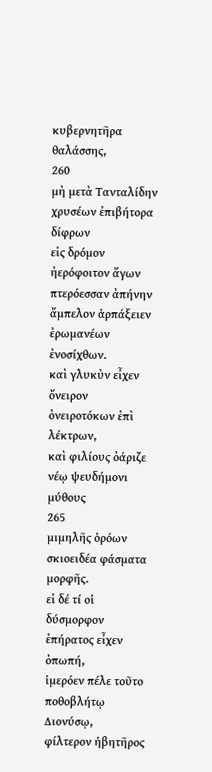κυβερνητῆρα θαλάσσης,
260
μὴ μετὰ Τανταλίδην χρυσέων ἐπιβήτορα δίφρων
εἰς δρόμον ἠερόφοιτον ἄγων πτερόεσσαν ἀπήνην
ἄμπελον ἁρπάξειεν ἐρωμανέων ἐνοσίχθων.
καὶ γλυκὺν εἶχεν ὄνειρον ὀνειροτόκων ἐπὶ λέκτρων,
καὶ φιλίους ὀάριζε νέῳ ψευδήμονι μύθους
265
μιμηλῆς ὁρόων σκιοειδέα φάσματα μορφῆς.
εἰ δέ τί οἱ δύσμορφον ἐπήρατος εἶχεν ὀπωπή,
ἱμερόεν πέλε τοῦτο ποθοβλήτῳ Διονύσῳ,
φίλτερον ἡβητῆρος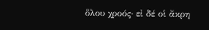ὅλου χροός· εἰ δέ οἱ ἄκρη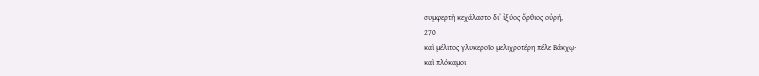συμφερτὴ κεχάλαστο διʼ ἰξύος ὄρθιος οὐρή,
270
καὶ μέλιτος γλυκεροῖο μελιχροτέρη πέλε Βάκχῳ·
καὶ πλόκαμοι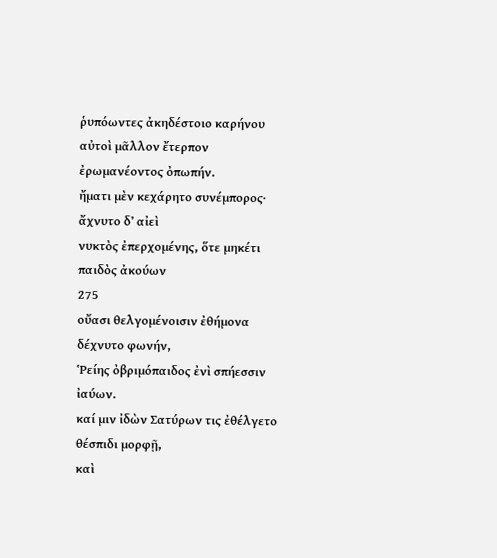ῥυπόωντες ἀκηδέστοιο καρήνου
αὐτοὶ μᾶλλον ἔτερπον ἐρωμανέοντος ὀπωπήν.
ἤματι μὲν κεχάρητο συνέμπορος· ἄχνυτο δʼ αἰεὶ
νυκτὸς ἐπερχομένης, ὅτε μηκέτι παιδὸς ἀκούων
275
οὔασι θελγομένοισιν ἐθήμονα δέχνυτο φωνήν,
Ῥείης ὀβριμόπαιδος ἐνὶ σπήεσσιν ἰαύων.
καί μιν ἰδὼν Σατύρων τις ἐθέλγετο θέσπιδι μορφῇ,
καὶ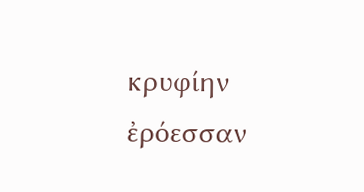κρυφίην ἐρόεσσαν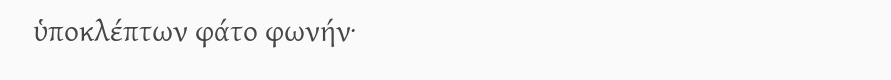ὑποκλέπτων φάτο φωνήν·